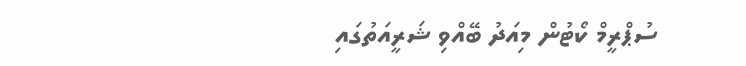ސުޕްރީމް ކޯޓުން މިއަދު ބޭއްވި ޝަރީއަތުގައި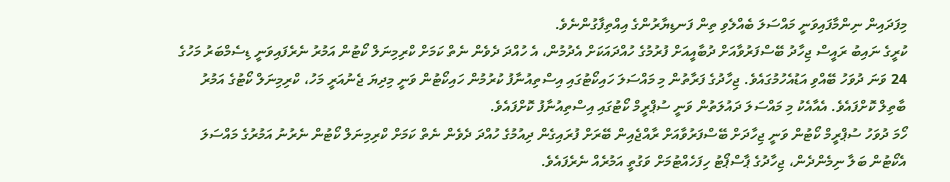މިފަދައިން ނިންމާފައިވަނީ މައްސަލަ ބެއްލެވި ތިން ފަނޑިޔާރުންގެ އިއްތިފާގުންނެވެ.
ކުރީގެ ނައިބު ރައީސް ޖިހާދު ބޭސްފަރުވާއަށް ދުބާއީއަށް ފުރުމުގެ ހުއްދައަކަށް އެދުމުން، އެ ހުއްދަ ދެވެން ނެތް ކަމަށް ކްރިމިނަލް ކޯޓުން އަމުރު ނެރެފައިވަނީ ޑިސެމްބަރު މަހުގެ 24 ވަނަ ދުވަހު ބޭއްވި އަޑުއެހުމުގައެވެ. ޖިހާދުގެ ފަރާތުން މި މައްސަލަ ހައިކޯޓުގައި އިސްތިއުނާފު ކުރުމުން ހައިކޯޓުން ވަނީ މިދިޔަ ޖެނުއަރީ މަހު، ކްރިމިނަލް ކޯޓުގެ އަމުރު ބާތިލް ކޮށްފައެވެ. އެއާއެކު މި މައްސަލަ ދައުލަތުން ވަނީ ސުޕްރީމް ކޯޓުގައި އިސްތިއުނާފު ކޮށްފައެވެ.
ހޯމަ ދުވަހު ސުޕްރީމް ކޯޓުން ވަނީ ޖިހާދަށް ބޭސްފަރުވާއަށް ރާއްޖެއިން ބޭރަށް ފުރައިގެން ދިއުމުގެ ހުއްދަ ދެވެން ނެތް ކަމަށް ކްރިމިނަލް ކޯޓުން ނެރުނު އަމުރުގެ މައްސަލަ އެކޯޓުން ބަލާ ނިމެންދެން، ޖިހާދުގެ ޕާސްޕޯޓު ހިފަހެއްޓުމަށް ވަގުތީ އަމުރެއް ނެރެފައެވެ.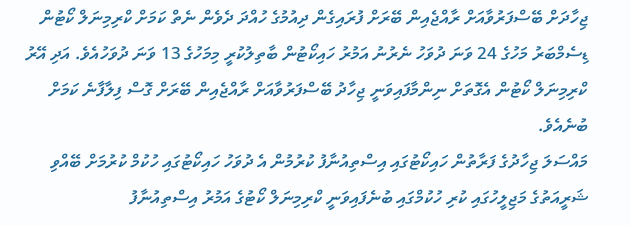ޖިހާދަށް ބޭސްފަރުވާއަށް ރާއްޖެއިން ބޭރަށް ފުރައިގެން ދިއުމުގެ ހުއްދަ ދެވެން ނެތް ކަމަށް ކްރިމިނަލް ކޯޓުން ޑިސެމްބަރު މަހުގެ 24 ވަނަ ދުވަހު ނެރުނު އަމުރު ހައިކޯޓުން ބާތިލުކުރީ މިމަހުގެ 13 ވަނަ ދުވަހުއެވެ. އަދި އޭރު ކްރިމިނަލް ކޯޓުން އެގޮތަށް ނިންމާފައިވަނީ ޖިހާދު ބޭސްފަރުވާއަށް ރާއްޖެއިން ބޭރަށް ގޮސް ފިލާފާނެ ކަމަށް ބުނެއެވެ.
މައްސަލަ ޖިހާދުގެ ފަރާތުން ހައިކޯޓުގައި އިސްތިއުނާފު ކުރުމުން އެ ދުވަހު ހައިކޯޓުގައި ހުކުމް ކުރުމަށް ބޭއްވި ޝަރީއަތުގެ މަޖިލީހުގައި ކުރި ހުކުމްގައި ބުނެފައިވަނީ ކްރިމިނަލް ކޯޓުގެ އަމުރު އިސްތިއުނާފު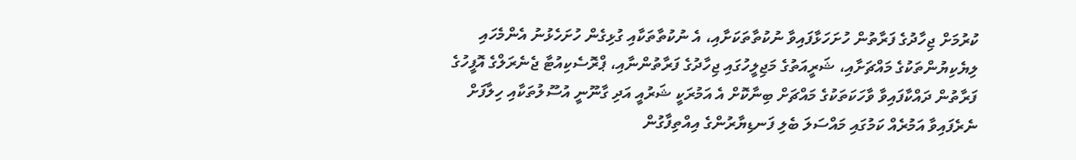ކުރުމަށް ޖިހާދުގެ ފަރާތުން ހުށަހަޅާފައިވާ ނުކުތާތަކަށާއި، އެ ނުކުތާތަކާއި ގުޅިގެން ހުށަހެޅުނު އެންމެހައި ލިޔެކިޔުންތަކުގެ މައްޗަށާއި، ޝަރީއަތުގެ މަޖިލީހުގައި ޖިހާދުގެ ފަރާތުންނާއި، ޕްރޮސެކިއުޓާ ޖެނެރަލްގެ އޮފީހުގެ ފަރާތުން ދައްކާފައިވާ ވާހަކަތަކުގެ މައްޗަށް ބިނާކޮށް އެ އަމުރަކީ ޝަރުއީ އަދި ގާނޫނީ އުސޫލުތަކާއި ހިލާފަށް ނެރެފައިވާ އަމުރެއް ކަމުގައި މައްސަލަ ބެލި ފަނޑިޔާރުންގެ އިއްތިފާގުން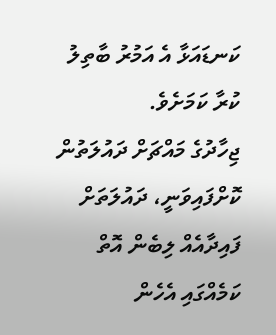ކަނޑައަޅާ އެ އަމުރު ބާތިލު ކުރާ ކަމަށެވެ.
ޖިހާދުގެ މައްޗަށް ދައުލަތުން ކޮށްފައިވަނީ، ދައުލަތަށް ފައިދާއެއް ލިބެން އޮތް ކަމެއްގައި އެހެން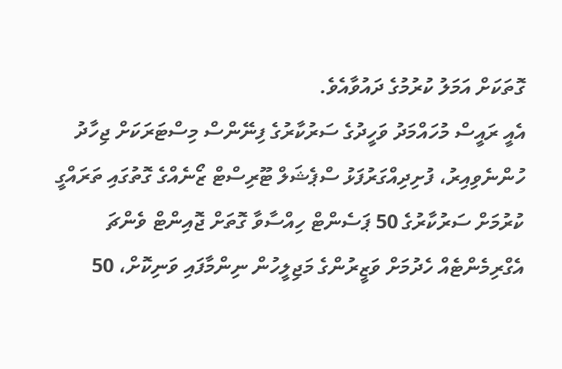ގޮތަކަށް އަމަލު ކުރުމުގެ ދައުވާއެވެ.
އެއީ ރައީސް މުހައްމަދު ވަހީދުގެ ސަރުކާރުގެ ފިނޭންސް މިސްޓަރަކަށް ޖިހާދު ހުންނެވިއިރު، ފުށިދިއްގަރުފަޅު ސްޕެޝަލް ޓޫރިސްޓް ޒޯނެއްގެ ގޮތުގައި ތަރައްގީ ކުރުމަށް ސަރުކާރުގެ 50 ޕަސެންޓް ހިއްސާވާ ގޮތަށް ޖޮއިންޓް ވެންޗަ އެގްރިމެންޓެއް ހެދުމަށް ވަޒީރުންގެ މަޖިލީހުން ނިންމާފައި ވަނިކޮށް، 50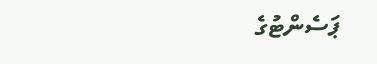ޕަސެންޓުގެ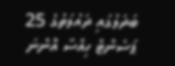ބަދަލުގައި ދައުލަތުގެ 25 ޕަސެންޓް ހިއްސާ އޮންނަ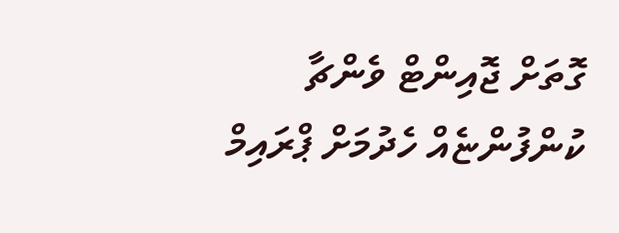ގޮތަށް ޖޮއިންޓް ވެންޗާ ކުންފުންޏެއް ހެދުމަށް ޕްރައިމް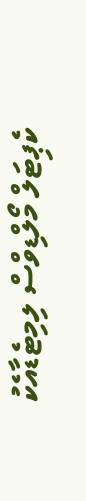ކެޕިޓަލް މޯލްޑިވްސް ލިމިޓެޑާއެކު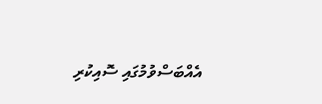އެއްބަސްވުމުގައި ސޮއިކުރި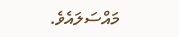މައްސަލައެވެ.